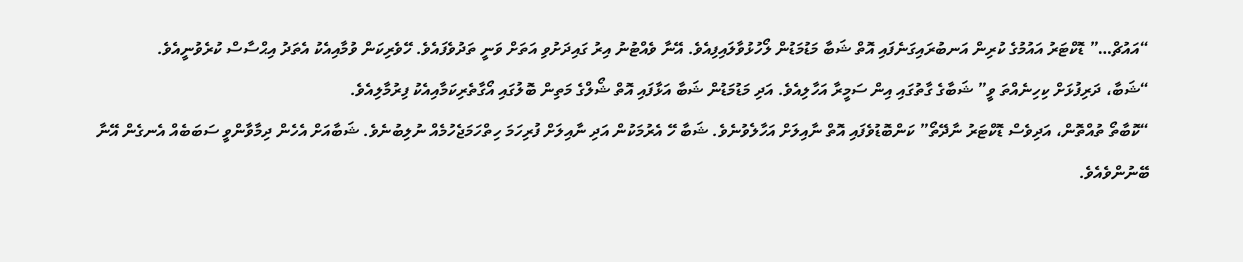“އައުޗް…” ޑޮކްޓަރު އައުމުގެ ކުރިން އަނބުރައިގަނެފައި އޮތް ޝަބާ މަޑުމަޑުން ލޯހުޅުވާލައިފިއެވެ. އޭނާ ވެއްޓުނު އިރު ގައިދަށުވި އަތަށް ވަނީ ތަދުވެފައެވެ. ހޭވެރިކަން ވުމާއިއެކު އެތަދު އިޙްސާސް ކުރެވުނީއެވެ.
“ޝަބާ، ދަރިފުޅަށް ކިހިނެއްތަ ވީ” ޝަބާގެ ގާތުގައި އިން ސަމީރާ އަހާލިއެވެ. އަދި މަޑުމަޑުން ޝަބާ އަޅާފައި އޮތް ޝޯލްގެ މަތިން ބޮލުގައި އޯގާތެރިކަމާއިއެކު ފިރުމާލިއެވެ.
“ކޮބާތޯ ތުއްތޮން، އަދިވެސް ޑޮކްޓަރު ނާދޭތޯ” ކަންބޮޑުވެފައި އޮތް ނާއިލަށް އަހާލެވުނެވެ. ޝަބާ ހޭ އެރުމަކުން އަދި ނާއިލަށް ފުރިހަމަ ހިތްހަމަޖެހުމެއް ނުލިބުނެވެ. ޝަބާއަށް އެހެން ދިމާވާންވީ ސަބަބެއް އެނގެން އޭނާ ބޭނުންވެއެވެ.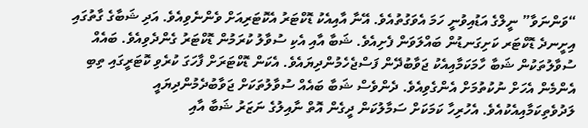“ވަންނަވާ” ނީލްގެ އަޑުއިވުނީ ހަމަ އެވަގުތުއެވެ. އޭނާ އާއިއެކު ޑޮކްޓަރު އެކޮޓަރިއަށް ވެންނެވިއެވެ. އަދި ޝަބާގެ ގާތުގައި އިށީނދެ ޑޮކްޓަރ ކަށިގަނޑުން ބައްލަވަން ފެށިއެވެ. ޝަބާ އާއި އެކި ސުވާލު ކުރަމުން ޑޮކްޓަރު ގެންދެވިއެވެ. ބައެއް ސުވާލުތަކުން ޝަބާ ހާމަކަމާއިއެކު ޖަވާބުދޭން ފަސްޖެހެމުންދިޔައެވެ. އެކަން ޑޮކްޓަރަށް ފާހަގަ ކުރެވި ކޮޓަރީގައި ތިބި އެންމެން އެހަށް ނުކުތުމަށް އެންގެވިއެވެ. ދެންވެސް ޝަބާ ބައެއް ސުވާލުތަކަށް ޖަވާބުދެމުންދިޔައީ ލަދުވެތިކަމާއިއެކުއެވެ. އެހުރިހާ ކަމަކަށް ސަމާލުކަން ދީގެން އޮތް ނާއިލުގެ ނަޒަރު ޝަބާ އާއި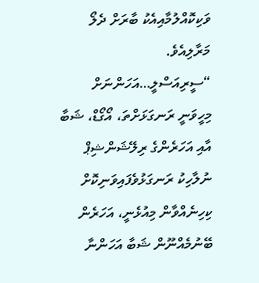ވަކިކޮއްލުމާއިއެކު ބާރަށް ދެލޯ މަރާލިއެވެ.
“ސީރިއަސްލީ…އަހަންނަށް މިހީވަނީ ރަނގަޅަށްތަ، އޯގޯޑް، ޝަބާ އާއި އަހަރެންގެ ރިލޭޝަންޝިޕް ނުލާހިކު ރަނގަޅުވެފައިވަނިކޮށް ކިހިނެއްވާން މިއުޅެނީ، އަހަރެން ބޭނުމެއްނޫން ޝަބާ އަހަންނާ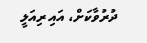ދުރުވާކަށް، އައި ރިއަލީ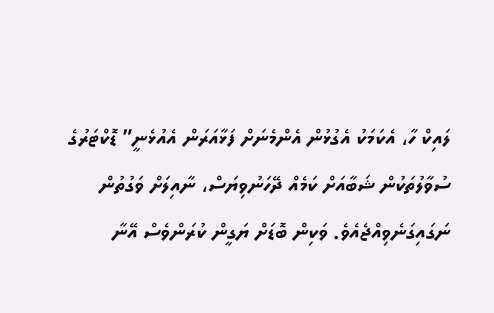ލައިކް ހާ، އެކަމަކު އެގުޅުން އެންމެނަށް ފަޅާއަރަން އެއުޅެނީ” ޑޮކްޓަރުގެ ސުވާލުތަކުން ޝަބާއަށް ކަމެއް ދޭހަނުވިޔަސް، ނާއިލަށް ވަގުތުން ނަގައިގަނެވިއްޖެއެވެ. ވަކިން ބޮޑަށް ޔަގީން ކުރަންވެސް އޭނާ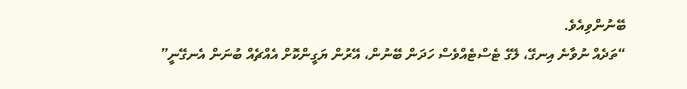ބޭނުންވިއެވެ.
“ތަދެއް ނުވާނެ އިނގޭ، ލޭގެ ޓެސްޓެއްވެސް ހަދަން ބޭނުން، އޭރުން ޔަގީންކޮށް އެއްޗެއް ބުނަން އެނގޭނީ”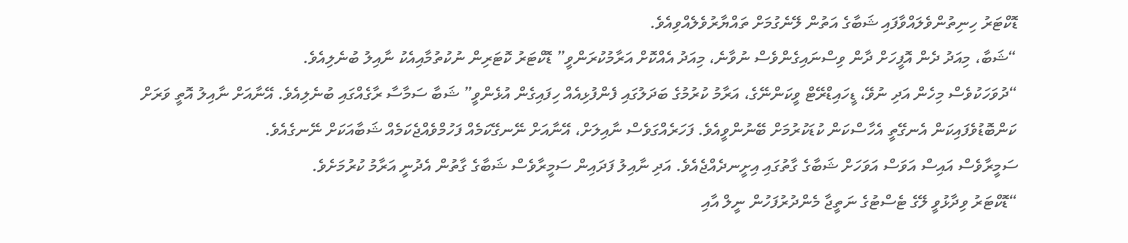ޑޮކްޓަރު ހިނިތުންވެލައްވާފައި ޝަބާގެ އަތުން ލޭނެގުމަށް ތައްޔާރުވެލެއްވިއެވެ.
“ޝަބާ، މިއަދު ދެން އޮފީހަށް ދާން ވިސްނައިގެންވެސް ނުވާނެ، މިއަދު އެއްކޮށް އަރާމުކުރަންވީ” ޑޮކްޓަރު ކޮޓަރިން ނުކުތުމާއިއެކު ނާއިލު ބުނެލިއެވެ.
“ދުވަހަކުވެސް މިހެން އަދި ނުވޭ، ޑީހައިޑްރޭޓް ވީކަންނޭގެ، އަރާމު ކުރުމުގެ ބަދަލުގައި ފެންފުޅިއެއް ހިފައިގެން އުޅެންވީ” ޝަބާ ސަމާސާ ރާގެއްގައި ބުނެލިއެވެ. އޭނާއަށް ނާއިލު އޮތީ ވަރަށް ކަންބޮޑުވެފައިކަން އެނގޭތީ އެހާސްކަން ކުޑަކުރުމަށް ބޭނުންވީއެވެ. ފަހަރެއްގަވެސް ނާއިލަށް، އޭނާއަށް ނޭނގޭކަމެއް ފަހުމްވެއްޖެކަމެއް ޝަބާއަކަށް ނޭނގެއެވެ.
ސަމީރާވެސް އައިސް އަވަސް އަވަހަށް ޝަބާގެ ގާތުގައި އިށީނދެއްޖެއެވެ. އަދި ނާއިލު ފަދައިން ސަމީރާވެސް ޝަބާގެ ގާތުން އެދުނީ އަރާމު ކުރުމަށެވެ.
“ޑޮކްޓަރު ވިދާޅުވީ ލޭގެ ޓެސްޓުގެ ނަތީޖާ މެންދުރުފަހުން ނީލް އާއި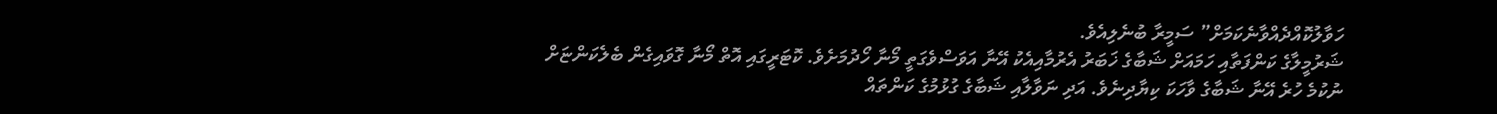ހަވާލުކޮއްދެއްވާނެކަމަށް” ސަމީރާ ބުނެލިއެވެ.
ޝަރުމީލާގެ ކަންފަތާއި ހަމައަށް ޝަބާގެ ޚަބަރު އެރުމާއިއެކު އޭނާ އަވަސްވެގަތީ މޯނާ ހޯދުމަށެވެ. ކޮޓަރީގައި އޮތް މޯނާ ގޮވައިގެން ބެލެކަންޏަށް ނުކުމެ ހުރެ އޭނާ ޝަބާގެ ވާހަކަ ކިޔާދިނެވެ. އަދި ނަވާލާއި ޝަބާގެ ގުޅުމުގެ ކަންތައް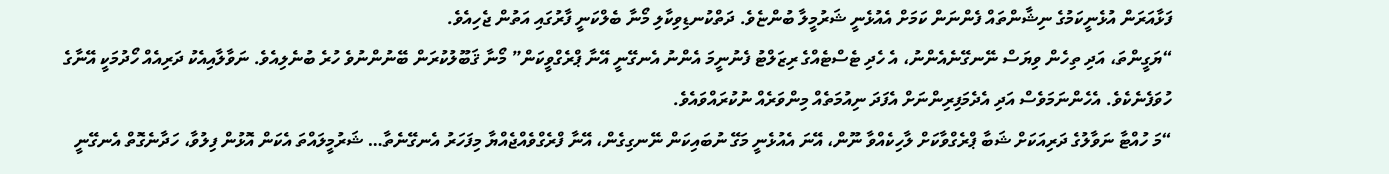ފަޅާއަރަން އުޅެނީކަމުގެ ނިޝާންތައް ފެންނަން ކަމަށް އެއުޅެނީ ޝަރުމީލާ ބުންޏެވެ. ދަތްކުނޑިވިކާލި މޯނާ ބެލްކަނީ ފާރުގައި އަތުން ޖެހިއެވެ.
“ޔަގީންތަ، އަދި ތިހެން ވިޔަސް ނޭނގޭނެއެންނު، އެ ހެދި ޓެސްޓެއްގެ ރިޒަލްޓު ފެނުނީމަ އެންނު އެނގޭނީ އޭނާ ޕްރެގްވީކަން” މޯނާ ޤަބޫލުކުރަން ބޭނުންނުވެ ހުރެ ބުނެލިއެވެ. ނަވާލާއިއެކު ދަރިއެއް ހޯދުމަކީ އޭނާގެ ހުވަފެނެކެވެ. އެހެންނަމަވެސް އަދި އެދެމަފިރިންނަށް އެފަދަ ނިއުމަތެއް މިންވަރެއް ނުކުރައްވައެވެ.
“މަ ހުއްޓާ ނަވާލުގެ ދަރިއަކަށް ޝަބާ ޕްރެގްވާކަށް ލާހިކެއްވާ ނޫން، އޭނަ އެއުޅެނީ މަގޭ ނުބައިކަން ނޭނގިގެން، އޭނާ ފްރެގްވެއްޖެއްޔާ މިފަހަރު އެނގޭނެތާ… ޝަރުމީލައްތަ އެކަން އޮޅުން ފިލުވާ، ހަދާނެގޮތް އެނގޭނީ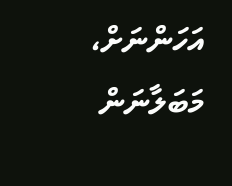އަހަންނަށް، މަބަލާނަން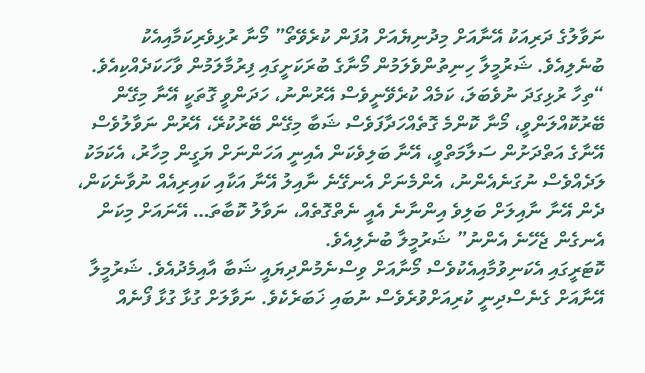ނަވާލުގެ ދަރިއަކު އޭނާއަށް މިދުނިޔެއަށް އުފަން ކުރެވޭތޯ” މޯނާ ރުޅިވެރިކަމާއިއެކު ބުނެލިއެވެ. ޝަރުމީލާ ހިނިތުންވެލަމުން މޯނާގެ ބުރަކަށީގައި ފިރުމާލަމުން ވާހަކަދެއްކިއެވެ.
“ތިހާ ރުޅިގަދަ ނުވެބަލަ، ކަމެއް ކުރެވޭނީވެސް އޭރުންނު، ހަދަންވީ ގޮތަކީ އޭނާ މިގޭން ބޭރުކޮއްލަންވީ، މޯނާ ކޮންމެ ގޮތެއްހަދާފަވެސް ޝަބާ މިގޭން ބޭރުކުރޭ، އޭރުން ނަވާލުވެސް އޭނާގެ އަތްދަށުން ސަލާމަތްވީ، އޭނާ ބަލިވެކަން އެއިނީ އަހަންނަށް ޔަގީން މިހާރު، އެކަމަކު ލަދެއްވެސް ނުގަނެއެންނު، އެންމެނަށް އެނގޭނެ ނާއިލު އޭނާ އަކާއި ކައިރިއެއް ނުވާނެކަން، ދެން އޭނާ ނާއިލަށް ބަލިވެ އިންނާނެ އެއީ ނެތްގޮތެއް، ނަވާލު ކޮބާތަ… އޭނައަށް މިކަން އެނގެން ޖެހޭނެ އެންނު” ޝަރުމީލާ ބުނެލިއެވެ.
ކޮޓަރީގައި އެކަނިވުމާއިއެކުވެސް މޯނާއަށް ވިސްނެމުންދިޔައީ ޝަބާ އާއިމެދުއެވެ. ޝަރުމީލާ އޭނާއަށް ގެނެސްދިނީ ކުރިއަށްވުރެވެސް ނުބައި ޚަބަރެކެވެ. ނަވާލަށް ގުޅާ ގުޅާ ފޯނެއް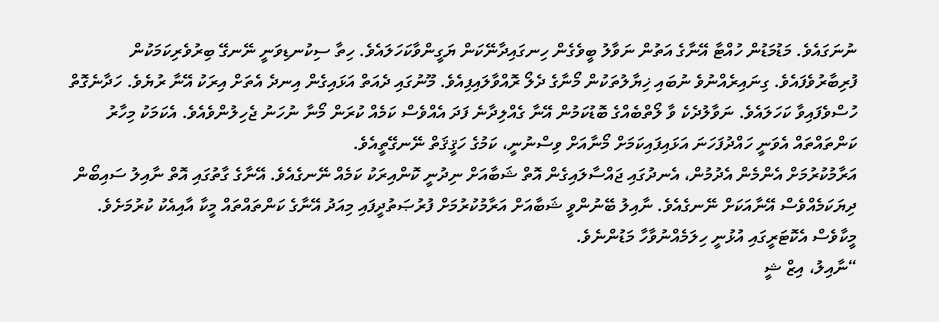ނުނަގައެވެ. މަޑުމަޑުން ހުއްޓާ އޭނާގެ އަތުން ނަވާލު ބީވެގެން ހިނގައިދާނޭކަން ޔަގީންވާކަހަލައެވެ. ހިތާ ސިކުނޑިވަނީ ނޭނގޭ ބިރުވެރިކަމަކުން ފުރިބާރުވެފައެވެ. ގިނައިރެއްނުވެ ނުބައި ޚިޔާލުތަކުން މޯނާގެ ދެލޯ ރޮއްވާލައިފިއެވެ. މޫނުގައި ދެއަތް އަޅައިގެން އިނދެ އެތަށް އިރަކު އޭނާ ރުޔެވެ. ހަދާނެގޮތް ހުސްވެފައިވާ ކަހަލައެވެ. ނަވާލުދެކެ ވާ ލޯތްބެއްގެ ބޮޑުކަމުން އޭނާ ގެއްލިދާނެ ފަދަ އެއްވެސް ކަމެއް ކުރަން މޯނާ ނުހަނު ޖެހިލުންވެއެވެ. އެކަމަކު މިހާރު ކަންތައްތައް އެވަނީ ހައްދުފަހަނަ އަޅައިފައިކަމަށް މޯނާއަށް ވިސްނުނީ، ކަމުގެ ހަޤީޤަތް ނޭނގޭތީއެވެ.
އަރާމުކުރުމަށް އެންމެން އެދުމުން، އެނދުގައި ޖައްސާލައިގެން އޮތް ޝަބާއަށް ނިދުނީ ކޮންއިރަކު ކަމެއް ނޭނގެއެވެ. އޭނާގެ ގާތުގައި އޮތް ނާއިލު ސައިބޯން ދިޔަކަމެއްވެސް އޭނާއަކަށް ނޭނގެއެވެ. ނާއިލު ބޭނުންވީ ޝަބާއަށް އަރާމުކުރުމަށް ފުރުޞަތުދީފައި މިއަދު އޭނާގެ ކަންތައްތައް މީކާ އާއިއެކު ކުރުމަށެވެ. މީކާވެސް އެކޮޓަރީގައި އުޅުނީ ހިލަމެއްނުވާހާ މަޑުންނެވެ.
“ނާއިލު، އިޒް ޝީ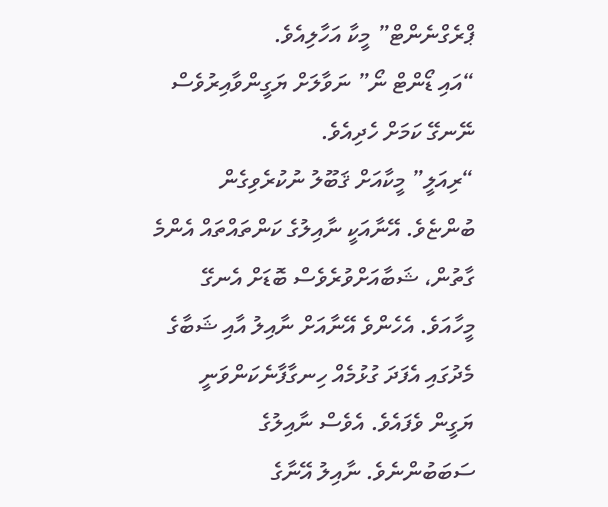ޕްރެގްނެންޓް” މީކާ އަހާލިއެވެ.
“އައި ޑޯންޓް ނޯ” ނަވާލަށް ޔަގީންވާއިރުވެސް ނޭނގޭ ކަމަށް ހެދިއެވެ.
“ރިއަލީ” މީކާއަށް ޤަބޫލު ނުކުރެވިގެން ބުންޏެވެ. އޭނާއަކީ ނާއިލުގެ ކަންތައްތައް އެންމެ ގާތުން، ޝަބާއަށްވުރެވެސް ބޮޑަށް އެނގޭ މީހާއަވެ. އެހެންވެ އޭނާއަށް ނާއިލު އާއި ޝަބާގެ މެދުގައި އެފަދަ ގުޅުމެއް ހިނގާފާނެކަންވަނީ ޔަގީން ވެފައެވެ. އެވެސް ނާއިލުގެ ސަބަބުންނެވެ. ނާއިލު އޭނާގެ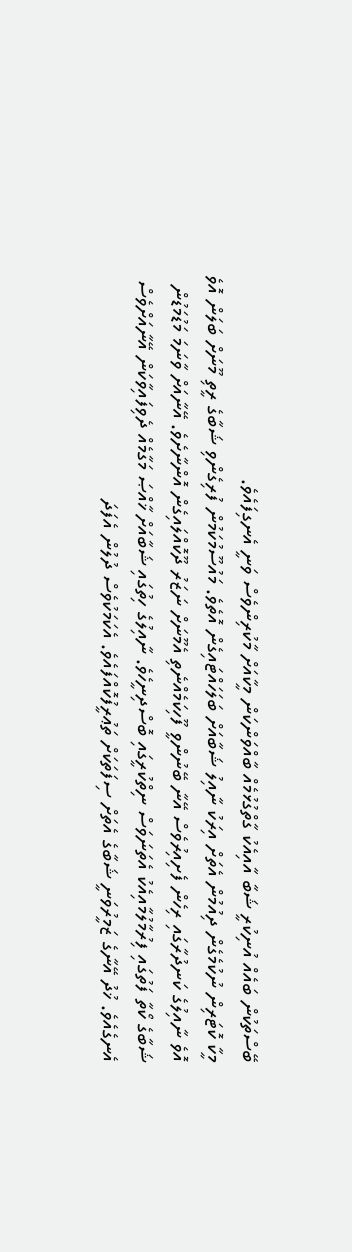ބޭސްތަކުން ބައެއް އުނިކުރީ ޝަބާ އާއިއެކު ގާތްގުޅުމެއް ބާއްވަންކަން މީކާއަށް މާކުރިންވެސް ވަނީ އެނގިފައެވެ.
މީކާ ކޮޓަރިން ނުކުމެގެން ދިއުމުން އެތަށް އިރަކު ނާއިލު ޝަބާއަށް ބަލަހައްޓައިގެން އޮތެވެ. މައުސޫމުކަމުން ފުރިގެންވި ޝަބާގެ ރީތި މޫނަށް ބަލަން އޮވެ އޮވެ ނާއިލުގެ ކަނދުރާގައި ރިހެން ފެށިއިރުވެސް އޭނާ ބޭނުންވީ ފޫހިކަމެއްނެތި އެމޫނަށް ނަޒަރު ދޫކޮއްލައިގެން އޮންނާށެވެ. އޭނާއަށް ވާނަމަ މަޑުމަޑުން ޝަބާގެ ކޯތާ ފަތުގައި ފިރުމާލުމާއިއެކު އެތަނަވަސް ނިތްކުރީގައި ބޮސްދިނީހެވެ. ނާއިލުގެ ހިތުގައި ޝަބާއަށް ޚާއްޞަ މަގާމެއް ދެވިފައިވާކަން އޭނާއަށްވެސް އެނގެއެވެ. ޚުދު އޭނާގެ ޒަމީރުވަނީ ޝަބާގެ އެތަށް ސިފަތަކަށް ތަޢުރީފުކޮއްފައެވެ. އެކަމަކުވެސް ދުލުން އެފަދަ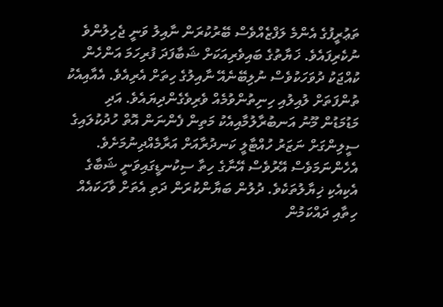ތަޢުރީފުގެ އެންމެ ލަފްޒެއްވެސް ބޭރުކުރަން ނާއިލު ވަނީ ޖެހިލުންވެ ނުކެރިފައެވެ. ޚަޔާތުގެ ބައިވެރިއަކަށް ޝަބާފަދަ ފުރިހަމަ އަންހެން ކުއްޖަކު ދުވަހަކުވެސް ނުލިބޭނެއޭ ނާއިލުގެ ހިތަށް އެރިއެވެ. އެއާއިއެކު ތުންފަތަށް ލުއިލުއި ހިނިތުންވުމެއް ވެރިވެގެންދިޔައެވެ. އަދި މަޑުމަޑުން މޫނު އަނބުރާލުމާއިއެކު މަތިން ފެންނަން އޮތް ހުދުކުލައިގެ ސީލިންގަށް ނަޒަރު ހުއްޓާލީ ކަނދުރާއަށް އަރާމެއްދިނުމަށެވެ. އެހެންނަމަވެސް އޭރުވެސް އޭނާގެ ހިތާ ސިކުނޑީގައިވަނީ ޝަބާގެ އެކިއެކި ޚިޔާލުތަކެވެ. ދުލުން ބަޔާންކުރަން ދަތި އެތަށް ވާހަކައެއް ހިތާއި ދައްކަމުން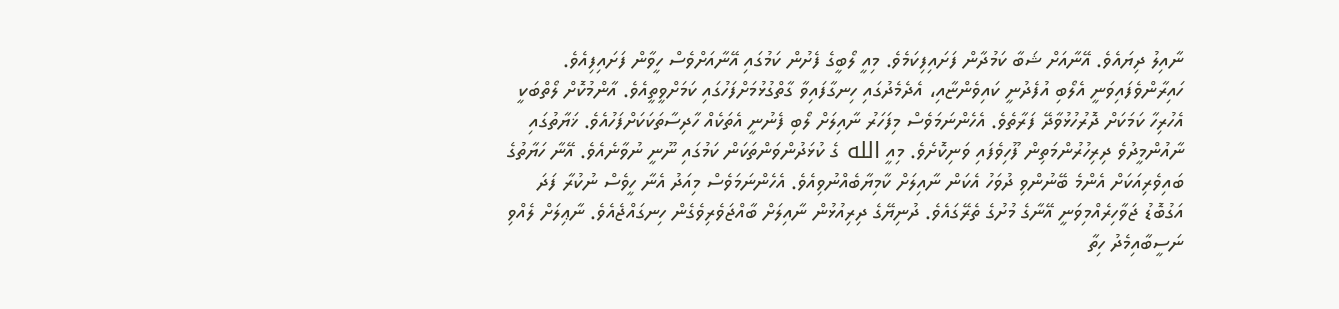ނާއިލު ދިޔައެވެ. އޭނާއަށް ޝަބާ ކަމުދާން ފަށައިފިކަމެވެ. މިއީ ލޯބީގެ ފެށުން ކަމުގައި އޭނާއަށްވެސް ހީވާން ފަށައިފިއެވެ. ހައިރާންވެފައިވަނީ އެލޯބި އުފެދުނީ ކައިވެންޏާއި، އެދެމެދުގައި ހިނގާފައިވާ ގާތްގުޅުމަށްފަހުގައި ކަމަށްވީތީއެވެ. އާންމުކޮށް ލޯތްބަކީ އެހުރިހާ ކަމަކަށް ދޮރުހުޅުވާދޭ ފަރާތެވެ. އެހެންނަމަވެސް މިފަހަރު ނާއިލަށް ލޯބި ފެނުނީ އެތަކެއް ހާދިސާތަކަކަށްފަހުއެވެ. ޚަޔާތުގައި ނާއުންމީދުވެ ދިރިހުރުންމަތިން ފޫހިވެފައި ވަނިކޮށެވެ. މިއީ الله ގެ ކުޅަދުންވަންތަކަން ކަމުގައި ނޫނީ ނުވާނެއެވެ. އޭނާ ހަޔާތުގެ ބައިވެރިއަކަށް އެންމެ ބޭނުންވި ދުވަހު އެކަން ނާއިލަށް ކާމިޔާބެއްނުވިއެވެ. އެހެންނަމަވެސް މިއަދު އެނާ ހީވެސް ނުކުރާ ފަދަ އަގުބޮޑު ޖަވާހިރެއްމިވަނީ އޭނާގެ މުށުގެ ތެރޭގައެވެ. ދުނިޔޭގެ ދިރިއުޅުން ނާއިލަށް ބާއްޖަވެރިވެގެން ހިނގައްޖެއެވެ. ނާޢިލަށް ލެއްވި ނަސީބާއިމެދު ހިތާ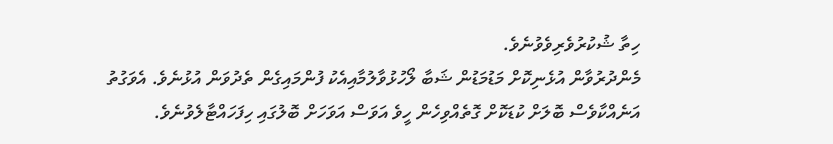ހިތާ ޝުކުރުވެރިވެވުނެވެ.
މެންދުރުވާން އުޅެނިކޮށް މަޑުމަޑުން ޝަބާ ލޯހުޅުވާލުމާއިއެކު ފުންމައިގެން ތެދުވަން އުޅުނެވެ. އެވަގުތު އަނެއްކާވެސް ބޮލަށް ކުޑަކޮށް ގޮތެއްވިހެން ހީވެ އަވަސް އަވަހަށް ބޮލުގައި ހިފަހައްޓާލެވުނެވެ.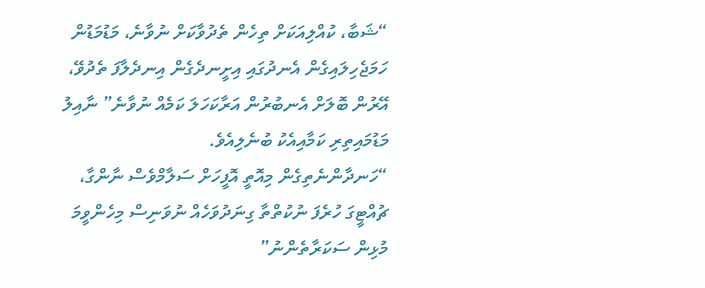“ޝަބާ، ކުއްލިއަކަށް ތިހެން ތެދުވާކަށް ނުވާނެ، މަޑުމަޑުން ހަމަޖެހިލައިގެން އެނދުގައި އިށީނދެގެން އިނދެލާފަ ތެދުވޭ، އޭރުން ބޮލަށް އެނބުރުން އަރާކަހަލަ ކަމެއް ނުވާނެ” ނާއިލު މަޑުމައިތިރި ކަމާއިއެކު ބުނެލިއެވެ.
“ހަނދާންނެތިގެން މިއޮތީ އޮފީހަށް ސަލާމްވެސް ނާންގާ، ޗުއްޓީގަ ހުރެފަ ނުކުތްތާ ގިނަދުވަހެއް ނުވަނިސް މިހެންވީމަ މުޅިން ސަކަރާތެންނު”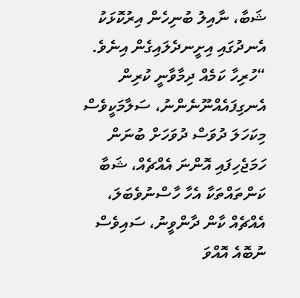ޝަބާ، ނާއިލު ބުނިހެން އިރުކޮޅަކު އެނދުގައި އިށީނދެލައިގެން އިނެވެ.
“ހުރިހާ ކަމެއް ދިމާވާނީ ކުރިން އެނގިފައެއްނޫނެންނު، ސަލާމަކީވެސް މިކަހަލަ ދުވަސް ދުވަހަށް ބުނަން ހަމަޖެހިފައި އޮންނަ އެއްޗެއް، ޝަބާ ކަންތައްތަކާ އެހާ ހާސްނުވެބަލަ، އެއްޗެއް ކާން ދާންވީނު، ސައިވެސް ނުބޮއެ އޮއްވަ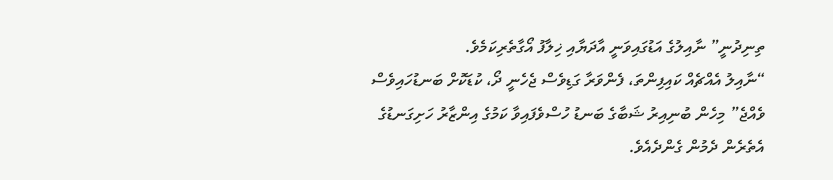ތިނިދުނީ” ނާއިލުގެ އަޑުގައިވަނީ އާދަޔާއި ޚިލާފު އޯގާތެރިކަމެވެ.
“ނާއިލު އެއްޗެއް ކައިފިންތަ، ފެންވަރާ ގަޑިވެސް ޖެހެނީ ދޯ، ކުޑަކޮށް ބަނޑުހައިވެސް ވެއްޖެ” މިހެން ބުނިއިރު ޝަބާގެ ބަނޑު ހުސްވެފައިވާ ކަމުގެ އިންޒާރު ހަށިގަނޑުގެ އެތެރެން ދެމުން ގެންދެއެވެ.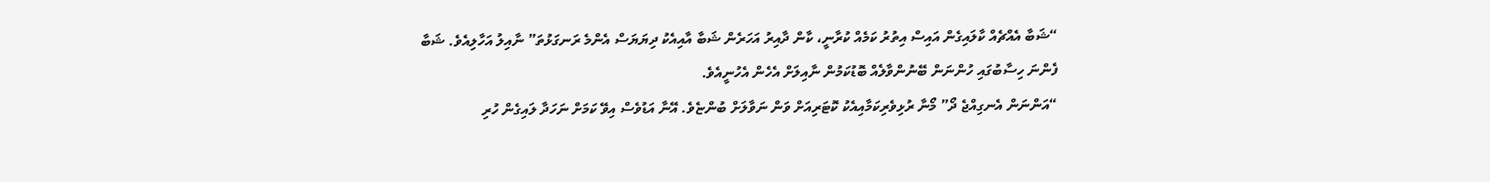“ޝަބާ އެއްޗެއް ކާލައިގެން އައިސް އިތުރު ކަމެއް ކުރާނީ، ކާން ދާއިރު އަހަރެން ޝަބާ އާއިއެކު ދިޔަޔަސް އެންމެ ރަނގަޅުތަ” ނާއިލު އަހާލިއެވެ. ޝަބާ ފެންނަ ހިސާބުގައި ހުންނަން ބޭނުންވާލެއް ބޮޑުކަމުން ނާއިލަށް އެހެން އެހުނީއެވެ.
“އަންނަން އެނގިއްޖެ ދޯ” މޯނާ ރުޅިވެރިކަމާއިއެކު ކޮޓަރިއަށް ވަން ނަވާލަށް ބުންޏެވެ. އޭނާ އަޑުވެސް އިވޭ ކަމަށް ނަހަދާ ލައިގެން ހުރި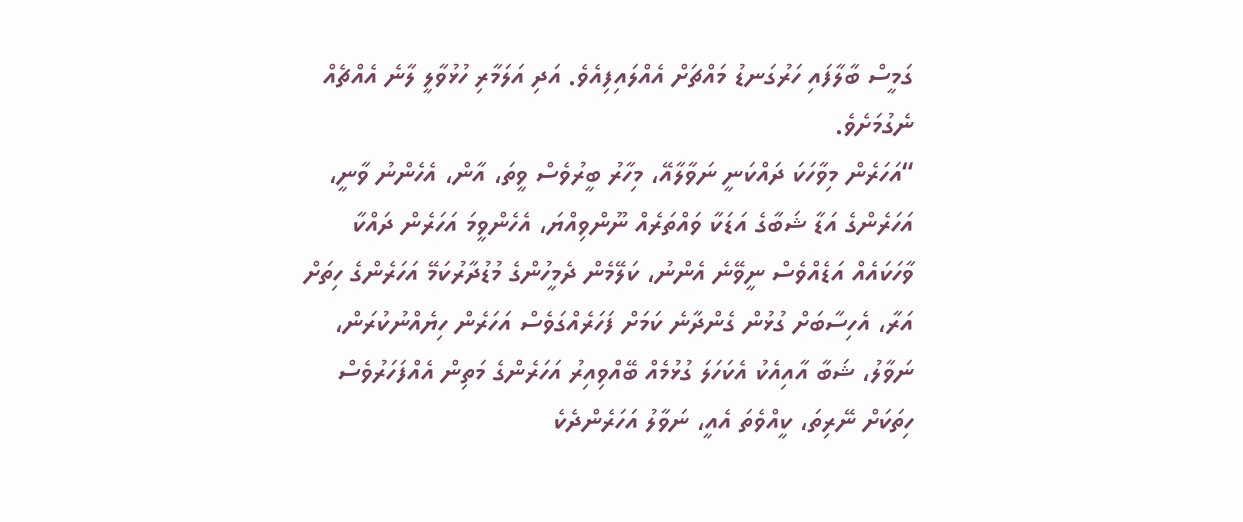ގަމީސް ބާލާފައި ހަރުގަނޑު މައްޗަށް އެއްލައިފިއެވެ. އަދި އަލަމާރި ހުޅުވާލީ ލާނެ އެއްޗެއް ނެގުމަށެވެ.
“އަހަރެން މިވާހަކަ ދައްކަނީ ނަވާލާއޭ، މިހާރު ބީރުވެސް ވީތަ، އާން، އެހެންނު ވާނީ، އަހަރެންގެ އަޑާ ޝަބާގެ އަޑަކާ ވައްތަރެއް ނޫންވިއްޔަ، އެހެންވީމަ އަހަރެން ދައްކާ ވާހަކައެއް އަޑެއްވެސް ނީވޭނެ އެންނު، ކަލޭމެން ދެމީހުންގެ މުޑުދާރުކަމޭ އަހަރެންގެ ހިތަށް އަރާ، އެހިސާބަށް ގުޅުން ގެންދާނެ ކަމަށް ފަހަރެއްގަވެސް އަހަރެން ހިޔެއްނުކުރަން، ނަވާލު، ޝަބާ އާއިއެކު އެކަހަލަ ގުޅުމެއް ބޭއްވިއިރު އަހަރެންގެ މަތިން އެއްފަހަރުވެސް ހިތަކަށް ނޭރިތަ، ކީއްވެތަ އެއީ، ނަވާލު އަހަރެންދެކެ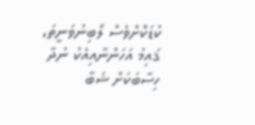ކުޑަކޮށްވެސް ލޯބިނުވަނީތަ، ޤައިމު އަހަންނާއިއެކު ނުދާ ހިސާބަކަށް ޝަބާ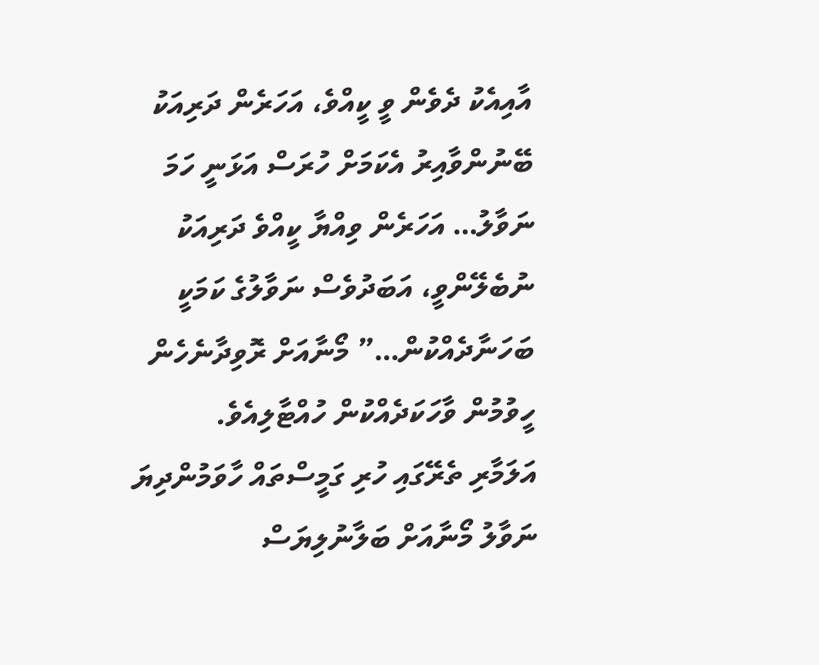އާއިއެކު ދެވެން ވީ ކީއްވެ، އަހަރެން ދަރިއަކު ބޭނުންވާއިރު އެކަމަށް ހުރަސް އަޅަނީ ހަމަ ނަވާލު… އަހަރެން ވިއްޔާ ކީއްވެ ދަރިއަކު ނުބެލޭންވީ، އަބަދުވެސް ނަވާލުގެ ކަމަކީ ބަހަނާދެއްކުން…” މޯނާއަށް ރޮވިދާނެހެން ހީވުމުން ވާހަކަދެއްކުން ހުއްޓާލިއެވެ.
އަލަމާރި ތެރޭގައި ހުރި ގަމީސްތައް ހާވަމުންދިޔަ ނަވާލު މޯނާއަށް ބަލާނުލިޔަސް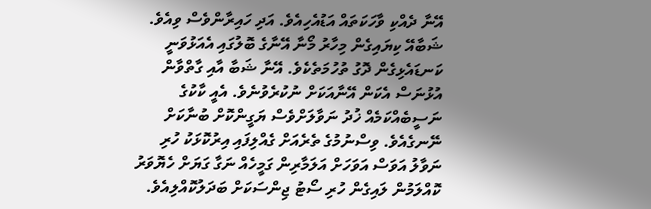އޭނާ ދެއްކި ވާހަކަތައް އަޑުއެހިއެވެ. އަދި ހައިރާންވެސް ވިއެވެ. ޝަބާއޭ ކިޔައިގެން މިހާރު މޯނާ އޭނާގެ ބޮލުގައި އެއަޅުވަނީ ކަނޑައެޅިގެން ދޮގު ތުހުމަތެކެވެ. އޭނާ ޝަބާ އާއި ގާތްވާން އުޅުނަސް އެކަން އޭނާއަކަށް ނުކުރެވުނެވެ. އެއީ ކާކުގެ ނަސީބެއްކަމެއް ޚުދު ނަވާލަށްވެސް ޔަގީންކޮށް ބުނާކަށް ނޭނގެއެވެ. ވިސްނުމުގެ ތެރެއަށް ގެއްލިފައި އިރުކޮޅަކު ހުރި ނަވާލު އަވަސް އަވަހަށް އަލަމާރިން ގަމީހެއް ނަގާ ގަޔަށް ހެޔޮވަރު ކޮއްލަމުން ލައިގެން ހުރި ސޯޓު ޖިންސަކަށް ބަދަލުކޮއްލިއެވެ.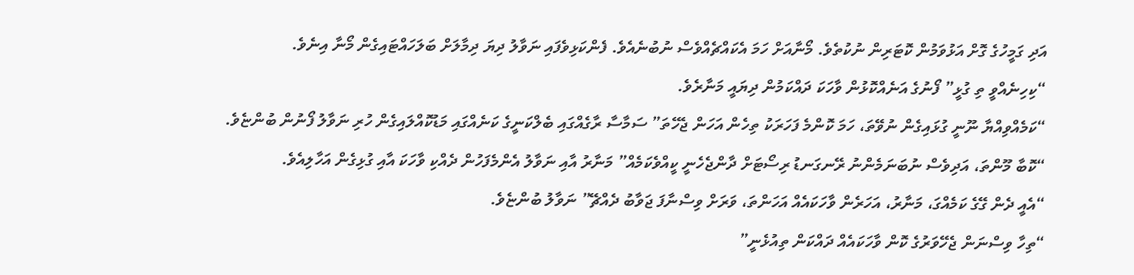އަދި ގަމީހުގެ ގޮށް އަޅުވަމުން ކޮޓަރިން ނުކުތެވެ. މޯނާއަށް ހަމަ އެކައްޗެއްވެސް ނުބުނެއެވެ. ފެންކަޅިވެފައި ނަވާލު ދިޔަ ދިމާލަށް ބަލަހައްޓައިގެން މޯނާ އިނެވެ.
“ކިހިނެއްވީ ތި ގުޅީ” ފޯނުގެ އަނެއްކޮޅުން ވާހަކަ ދައްކަމުން ދިޔައީ މަނާރެވެ.
“ކަމެއްވިއްޔާ ނޫނީ ގުޅައިގެން ނުވޭތަ، ހަމަ ކޮންމެ ފަހަރަކު ތިހެން އަހަން ޖެހޭތަ” ސަމާސާ ރާގެއްގައި ބެލްކަނީގެ ކަނެއްގައި މަޑުކޮއްލައިގެން ހުރި ނަވާލު ފޯނުން ބުންޏެވެ.
“ކޮބާ މޫންތަ، އަދިވެސް ނުބަނަމެންނު ރޭނގަނޑު ރިސޯޓަށް ދާންޖެހެނީ ކީއްވެކަމެއް” މަނާރު އާއި ނަވާލު އެންމެފަހުން ދެއްކި ވާހަކަ އާއި ގުޅިގެން އަހާލިއެވެ.
“އެއީ ދެން ގޭގެ ކަމެއްގަ، މަނާރު، އަހަރެން ވާހަކައެއް އަހަންތަ، ވަރަށް ވިސްނާފަ ޖަވާބު ދެއްޗޭ” ނަވާލު ބުންޏެވެ.
“ތިހާ ވިސްނަން ޖެހޭވަރުގެ ކޮން ވާހަކައެއް ދައްކަން ތިއުޅެނީ”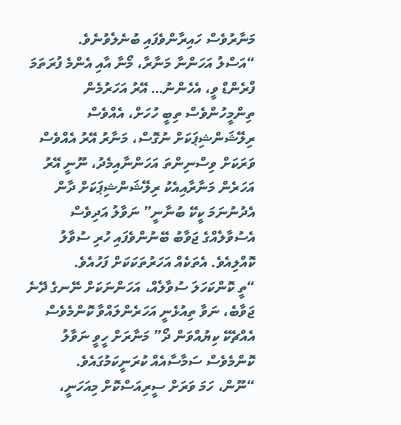މަނާރުވެސް ހައިރާންވެފައި ބުނެލެވުނެވެ.
“އަސްލު އަހަންނާ މަނާރާ، މޯނާ އާއި އެންމެ ފުރަތަމަ ފްރެންޑް ވީ، އެހެންނު… އޭރު އަހަރުމެން ތިންމީހުންވެސް ތިބީ ހުހަށް، އެއްވެސް ރިލޭޝަންޝިޕަކަށް ނުގޮސް، މަނާރު އޭރު އެއްވެސް ވަރަކަށް ވިސްނިންތަ އަހަންނާއިމެދު، ނޫނީ އޭރު އަހަރެން މަނާރާއިއެކު ރިލޭޝަންޝިޕަކަށް ދާން އެދުނުނަމަ ކީކޭ ބުނާނީ” ނަވާލު އަދިވެސް އެސުވާލެއްގެ ޖަވާބު ބޭނުންވެފައި ހުރި ސުވާލު ކޮއްލިއެވެ. އެތަކެއް އަހަރުތަކަކަށް ފަހުއެވެ.
“ތީ ކޮންކަހަލަ ސުވާލެއް، އަހަންނަކަށް ނޭނގެ ދޭނެ ޖަވާބެ، ނަވާ ތިއުޅެނީ އަހަރެންލައްވާ ކޮންމެވެސް އެއްޗެކޭ ކިޔުއްވަން ދޯ” މަނާރަށް ހީވީ ނަވާލު ކޮންމެވެސް ސަމާސާއެއް ކުރަނީކަމުގައެވެ.
“ނޫން، ހަމަ ވަރަށް ސީރިއަސްކޮށް މިއަހަނީ،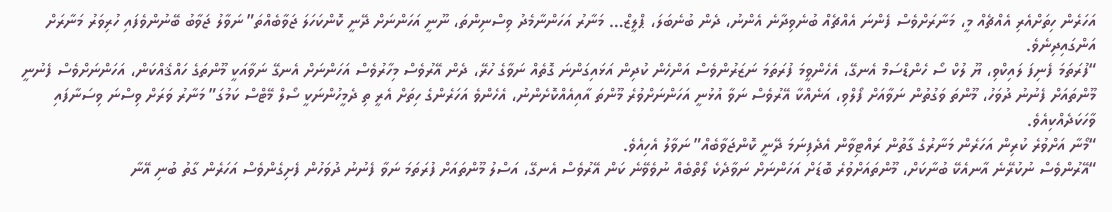އަހަރެން ހިތަށްއެރި އެއްޗެއް މީ، މަނާރަށްވެސް ފެންނަ އެއްޗެއް ބުނެވިދާނެ އެންނު، ދެން ބުނެބަލަ، ޕްލީޒް… މަނާރު އަހަންނާމެދު ވިސްނިންތަ، ނޫނީ އަހަންނަށް ދޭނީ ކޮންކަހަލަ ޖަވާބެއްތަ” ނަވާލު ޖަވާބު ބޭނުންވެފައި ހުރިވަރު މަނާރަށް އަންގައިދިނެވެ.
“ފުރަތަމަ ފެނިފަ ލައިކްވި، ޔޫ ލުކް ސޯ ހެންޑްސަމް އެނގޭ، އެހެންވީމަ ފުރަތަމަ ނަޒަރުންވެސް އަންހެން ކުދިން އަޅައިގަންނަ ގޮތެއް ނަވާގެ ހުރޭ، ދެން އޭރުވެސް މިހާރުވެސް އަހަންނަށް އެނގޭ ނަވާއަކީ މޫންތަގެ ހައްޤެއްކަން، އަހަންނަށްވެސް ފެނުނީ މޫންތައަށް ފެނުނު ދުވަހު، މޫންތަ ވަގުތުން ނަވާއަށް ފޯލްވި، އަނެއްކާ އޭރުވެސް ނަވާ އުޅުނީ އަހަންނަށްވުރެ މޫންތަ އާއިއެއްކޮށެންނު، އެހެންވެ އަހަރެންގެ ހިތަށް އެރީ ތި ދެމީހުންނަކީ ސޯލް މޭޓްސް ކަމުގަ” މަނާރު ވަރަށް ވިސްނަ ވިސަނާފައި ވާހަކަދެއްކިއެވެ.
“މޯނާ އަށްވުރެ ކުރިން އަހަރެން މަނާރުގެ ގާތުން ރައްޓިވާން އެދެފިނަމަ ދޭނީ ކޮންޖަވާބެއް” ނަވާލު އެހިއެވެ.
“އޭރުންވެސް ނުކުރޭނެ އާނއެކޭ ބުނާކަށް، މޫންތައަށްވުރެ ބޮޑަށް އަހަންނަށް ނަވާދެކެ ލޯތްބެއް ނުވެވޭނެ ކަން އޭރުވެސް އެނގޭ، އަސްލު މޫންތައަށް ފުރަތަމަ ނަވާ ފެނުނު ދުވަހުން ފެށިގެންވެސް އަހަރެން ގާތު ބުނި އޭނާ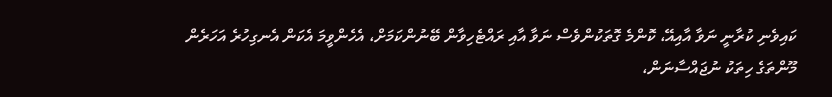ކައިވެނި ކުރާނީ ނަވާ އާއިއޭ، ކޮންމެ ގޮތަކުންވެސް ނަވާ އާއި ރައްޓެހިވާން ބޭނުންކަމަށް، އެހެންވީމަ އެކަން އެނގިހުރެ އަހަރެން މޫންތަގެ ހިތަކު ނުޖައްސާނަން،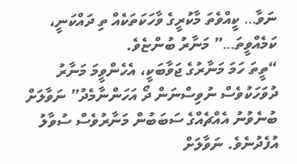ނަވާ… ކީއްވެތަ މާކުރީގެ ވާހަކަތަކެއް ތި ދައްކަނީ، ކަމެއްވީތަ…” މަނާރު ބުންޏެވެ.
“ތީތަ ހަމަ މަނާރުގެ ޖަވާބަކީ، އެހެންވީމަ މަނާރު ދުވަހަކުވެސް ނުވިސްނަން ދޯ އަހަންނާމެދު” ނަވާލަށް ބުނެވުނު އެއްޗެއްގެ ސަބަބުން މަނާރުވެސް ސުވާލު އުފެދުނެވެ. ނަވާލަށް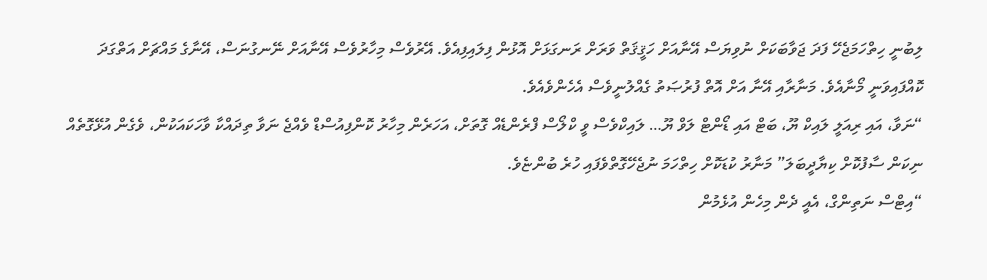ލިބުނީ ހިތްހަމަޖެހޭ ފަދަ ޖަވާބަކަށް ނުވިޔަސް އޭނާއަށް ހަޤީޤަތް ވަރަށް ރަނގަޅަށް އޮޅުން ފިލައިފިއެވެ. އޭރުވެސް މިހާރުވެސް އޭނާއަށް ނޭނގުނަސް، އޭނާގެ މައްޗަށް އަތްގަދަ ކޮއްފައިވަނީ މޯނާއެވެ. މަނާރާއި އޭނާ އަށް އޮތް ފުރުޞަތު ގެއްލުނީވެސް އެހެންވެއެވެ.
“ނަވާ، އައި ރިއަލީ ލައިކް ޔޫ، ބަޓް އައި ޑޯންޓް ލަވް ޔޫ… ލައިކްވެސް ވީ ކްލޯސް ފްރެންޑެއް ގޮތަށް، އަހަރެން މިހާރު ކޮންފިއުސްޑް ވެއްޖެ ނަވާ ތިދައްކާ ވާހަކައަކުން، ވެގެން އުޅޭގޮތެއް ނިކަން ސާފުކޮށް ކިޔާދީބަލަ” މަނާރު ކުޑަކޮށް ހިތްހަމަ ނުޖެހޭގޮތްވެފައި ހުރެ ބުންޏެވެ.
“އިޓްސް ނަތިންގް، އެއީ ދެން މިހެން އުޅެމުން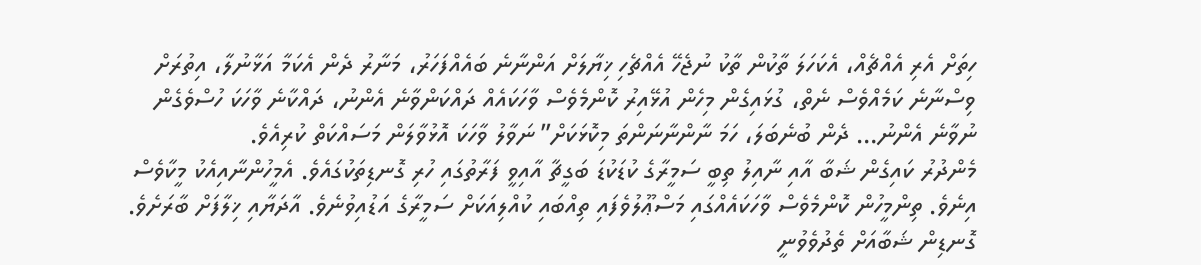ހިތަށް އެރި އެއްޗެއް، އެކަހަލަ ތާކުން ތާކު ނުޖެހޭ އެއްޗެހި ޚިޔާލަށް އަންނާނެ ބައެއްފަހަރު، މަނާރު ދެން އެކަމާ އަޅާނުލާ، އިތުރަށް ވިސްނާނެ ކަމެއްވެސް ނެތް، ގުޅައިގެން މިހެން އުޅޭއިރު ކޮންމެވެސް ވާހަކައެއް ދައްކަންވާނެ އެންނު، ދައްކާނެ ވާހަކަ ހުސްވެގެން ނުވާނެ އެންނު… ދެން ބުނެބަލަ، ހަމަ ނާންނާނަންތަ މިކޮޅަކަށް” ނަވާލު ވާހަކަ އޮޅުވާލަން މަސައްކަތް ކުރިއެވެ.
މެންދުރު ކައިގެން ޝަބާ އާއި ނާއިލު ތިބީ ސަމީރާގެ ކުޑަކުޑަ ބަގީޗާ އާއިވީ ފަރާތުގައި ހުރި ގޮނޑިތަކުގައެވެ. އެމީހުންނާއިއެކު މީކާވެސް އިނެވެ. ތިންމީހުން ކޮންމެވެސް ވާހަކައެއްގައި މަސްޢޫލުވެފައި ތިއްބައި ކުއްލިއަކަށް ސަމީރާގެ އަޑުއިވުނެވެ. އާދަޔާއި ޚިލާފަށް ބާރަށެވެ. ގޮނޑިން ޝަބާއަށް ތެދުވެވުނީ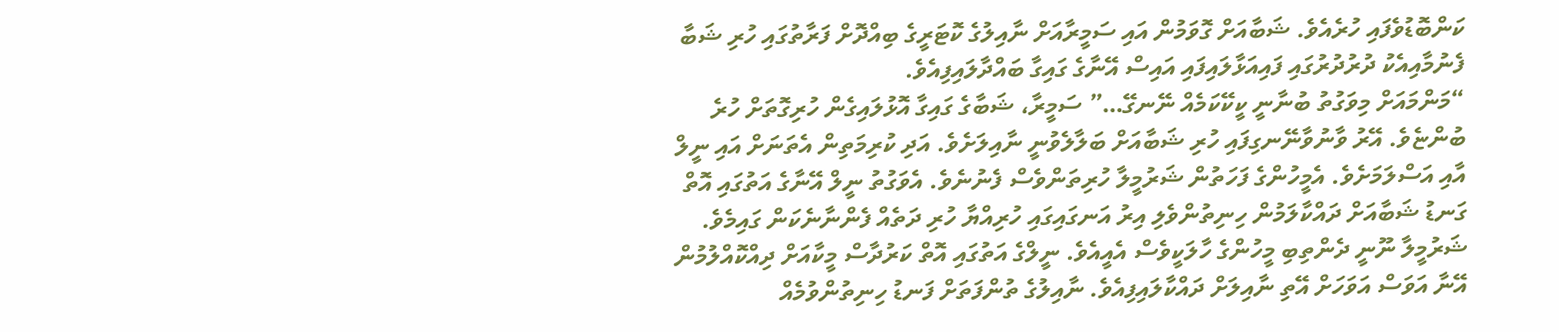ކަންބޮޑުވެފައި ހުރެއެވެ. ޝަބާއަށް ގޮވަމުން އައި ސަމީރާއަށް ނާއިލުގެ ކޮޓަރީގެ ބިއްދޮށް ފަރާތުގައި ހުރި ޝަބާ ފެނުމާއިއެކު ދުރުދުރުގައި ފައިއަޅާލައިފައި އައިސް އޭނާގެ ގައިގާ ބައްދާލައިފިއެވެ.
“މަންމައަށް މިވަގުތު ބުނާނީ ކީކޭކަމެއް ނޭނގޭ…” ސަމީރާ، ޝަބާގެ ގައިގާ އޮޅުލައިގެން ހުރިގޮތަށް ހުރެ ބުންޏެވެ. އޭރު ވާނުވާނޭނގިފައި ހުރި ޝަބާއަށް ބަލާލެވުނީ ނާއިލަށެވެ. އަދި ކުރިމަތިން އެތަނަށް އައި ނީލް އާއި އަސްލަމަށެވެ. އެމީހުންގެ ފަހަތުން ޝަރުމީލާ ހުރިތަންވެސް ފެނުނެވެ. އެވަގުތު ނީލް އޭނާގެ އަތުގައި އޮތް ގަނޑު ޝަބާއަށް ދައްކާލަމުން ހިނިތުންވެލި އިރު އަނގައިގައި ހުރިއްޔާ ހުރި ދަތެއް ފެންނާނެކަން ގައިމެވެ. ޝަރުމީލާ ނޫނީ ދެންތިބި މީހުންގެ ހާލަކީވެސް އެއީއެވެ. ނީލްގެ އަތުގައި އޮތް ކަރުދާސް މީކާއަށް ދިއްކޮއްލުމުން އޭނާ އަވަސް އަވަހަށް އޭތި ނާއިލަށް ދައްކާލައިފިއެވެ. ނާއިލުގެ ތުންފަތަށް ފަނޑު ހިނިތުންވުމެއް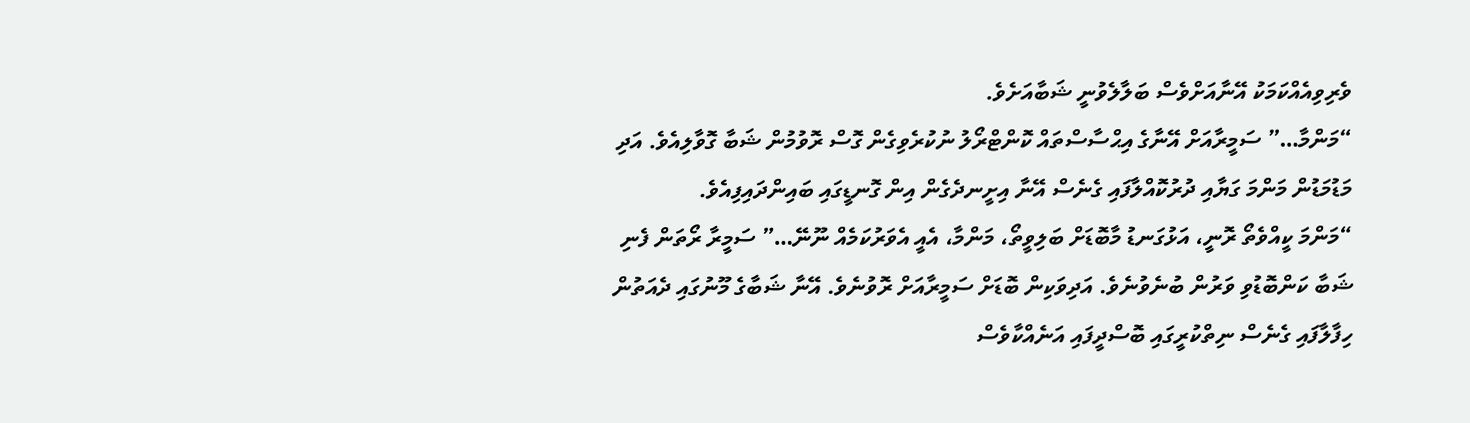ވެރިވިއެއްކަމަކު އޭނާއަށްވެސް ބަލާލެވުނީ ޝަބާއަށެވެ.
“މަންމާ…” ސަމީރާއަށް އޭނާގެ އިޙްސާސްތައް ކޮންޓްރޯލު ނުކުރެވިގެން ގޮސް ރޮވުމުން ޝަބާ ގޮވާލިއެވެ. އަދި މަޑުމަޑުން މަންމަ ގަޔާއި ދުރުކޮއްލާފައި ގެނެސް އޭނާ އިށީނދެގެން އިން ގޮނޑީގައި ބައިންދައިފިއެވެ.
“މަންމަ ކީއްވެތޯ ރޮނީ، އަޅުގަނޑު މާބޮޑަށް ބަލިވީތޯ، މަންމާ، އެއީ އެވަރުކަމެއް ނޫނޭ…” ސަމީރާ ރޯތަން ފެނި ޝަބާ ކަންބޮޑުވި ވަރުން ބުނެވުނެވެ. އަދިވަކިން ބޮޑަށް ސަމީރާއަށް ރޮވުނެވެ. އޭނާ ޝަބާގެ މޫނުގައި ދެއަތުން ހިފާލާފައި ގެނެސް ނިތްކުރީގައި ބޮސްދީފައި އަނެއްކާވެސް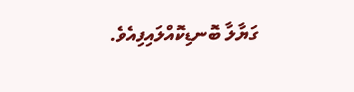ގަޔާލާ ބޮނޑިކޮއްލައިފިއެވެ.